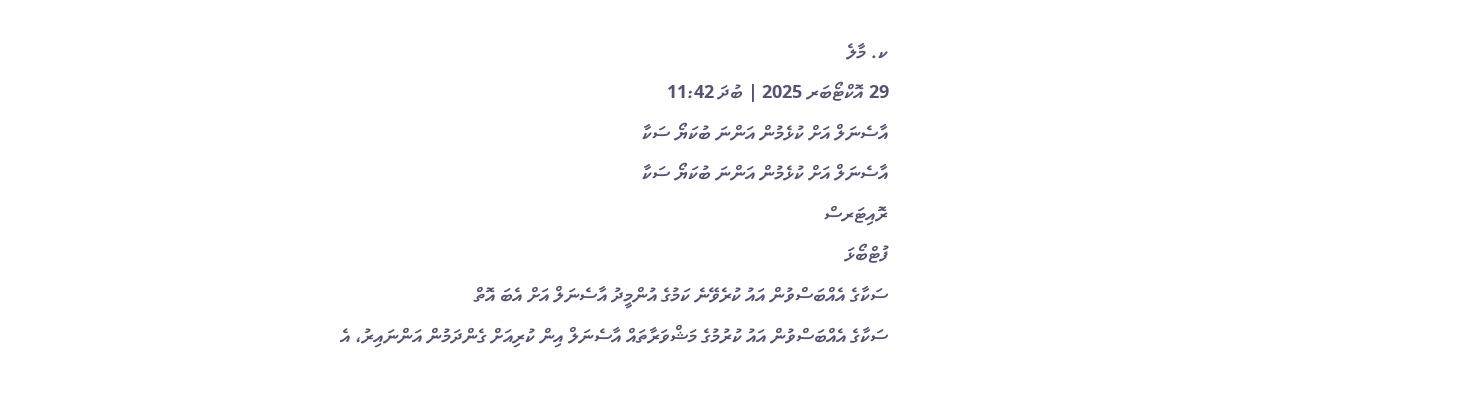ކ. މާލެ
29 އޮކްޓޯބަރ 2025 | ބުދަ 11:42
އާސެނަލް އަށް ކުޅެމުން އަންނަ ބުކަޔޯ ސަކާ
އާސެނަލް އަށް ކުޅެމުން އަންނަ ބުކަޔޯ ސަކާ
ރޮއިޓަރސް
ފުޓްބޯޅަ
ސަކާގެ އެއްބަސްވުން އައު ކުރެވޭނެ ކަމުގެ އުންމީދު އާސެނަލް އަށް އެބަ އޮތް
ސަކާގެ އެއްބަސްވުން އައު ކުރުމުގެ މަޝްވަރާތައް އާސެނަލް އިން ކުރިއަށް ގެންދަމުން އަންނައިރު، އެ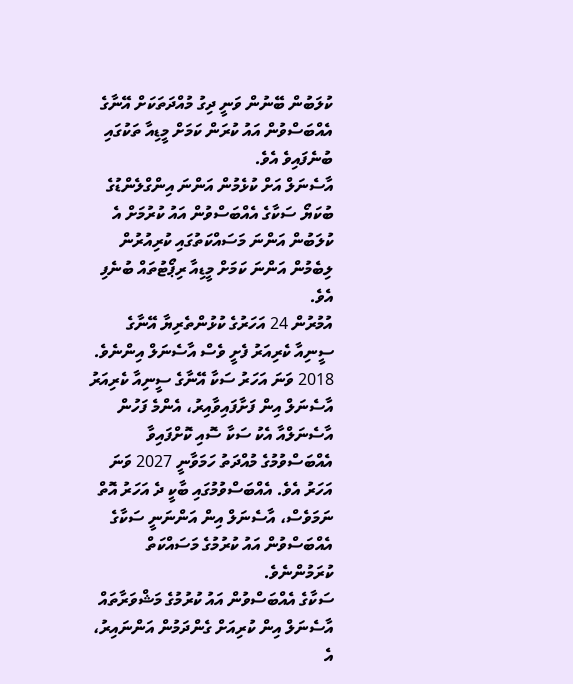ކުލަބުން ބޭނުން ވަނީ ދިގު މުއްދަތަކަށް އޭނާގެ އެއްބަސްވުން އައު ކުރަން ކަމަށް މީޑިއާ ތަކުގައި ބުނެފައިވެ އެވެ.
އާސެނަލް އަށް ކުޅެމުން އަންނަ އިންގްލެންޑުގެ ބުކަޔޯ ސަކާގެ އެއްބަސްވުން އައު ކުރުމަށް އެ ކުލަބުން އަންނަ މަސައްކަތުގައި ކުރިއުރުން ލިބެމުން އަންނަ ކަމަށް މީޑިއާ ރިޕޯޓުތައް ބުނެފި އެވެ.
އުމުރުން 24 އަހަރުގެ ކުޅުންތެރިޔާ އޭނާގެ ސީނިއާ ކެރިއަރު ފެށީ ވެސް އާސެނަލް އިންނެވެ. 2018 ވަނަ އަހަރު ސަކާ އޭނާގެ ސީނިއާ ކެރިއަރު އާސެނަލް އިން ފަށާފައިވާއިރު، އެންމެ ފަހުން އާސެނަލްއާ އެކު ސަކާ ސޮއި ކޮށްފައިވާ އެއްބަސްވުމުގެ މުއްދަތު ހަމަވާނީ 2027 ވަނަ އަހަރު އެވެ. އެއްބަސްވުމުގައި ބާކީ ދެ އަހަރު އޮތް ނަމަވެސް، އާސެނަލް އިން އަންނަނީ ސަކާގެ އެއްބަސްވުން އައު ކުރުމުގެ މަސައްކަތް ކުރަމުންނެވެ.
ސަކާގެ އެއްބަސްވުން އައު ކުރުމުގެ މަޝްވަރާތައް އާސެނަލް އިން ކުރިއަށް ގެންދަމުން އަންނައިރު، އެ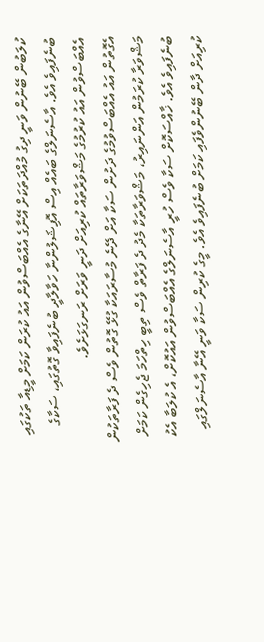ކުލަބުން ބޭނުން ވަނީ ދިގު މުއްދަތަކަށް އޭނާގެ އެއްބަސްވުން އައު ކުރަން ކަމަށް މީޑިއާ ތަކުގައި ބުނެފައިވެ އެވެ. އާސެނަލްގެ ބައެއް އިސް އޮފިޝަލުންނާ ހަވާލާދީ ބުނެފައިވާ ގޮތުގައި، ސަކާގެ އެއްބަސްވުން އައު ކުރުމުގެ މަޝްވަރާތައް ކުރިއަށް ދަނީ ވަރަށް ރަނގަޅަށެވެ.
އެގޮތުން އައު އެއްބަސްވުމުގެ ދަށުން ސަކާ އަށް ދޭނެ މުސާރައަކާ ގުޅޭ ގޮތުން ވެސް ދެ ފަރާތަކުން މަޝްވަރާ ކުރަމުން އަންނައިރު، މަޝްވަރާތަކާ މެދު ދެ ފަރާތް ވެސް ތިބީ ހިތްހަމަ ޖެހިގެން ކަމަށް ބުނެފައިވެ އެވެ. ޚާއްސަކޮށް ސަކާ ވެސް ހުރީ އާސެނަލްގެ އެއްބަސްވުން އައުކޮށް، އެ ކުލަބާ އެކު ކުރިއަށް ދާން ބޭނުންވެފައި ކަމަށް ބުނެފައިވެ އެވެ. މީގެ ކުރިން ސަކާ ވަނީ އޭނާ އާސެނަލްގައި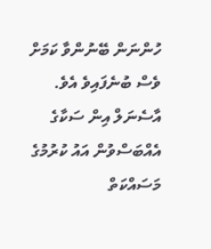ހުންނަން ބޭނުންވާ ކަމަށް ވެސް ބުނެފައިވެ އެވެ.
އާސެނަލް އިން ސަކާގެ އެއްބަސްވުން އައު ކުރުމުގެ މަސައްކަތް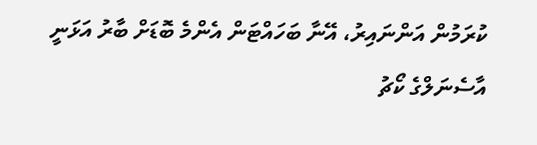ކުރަމުން އަންނައިރު، އޭނާ ބަހައްޓަން އެންމެ ބޮޑަށް ބާރު އަޅަނީ އާސެނަލްގެ ކޯޗު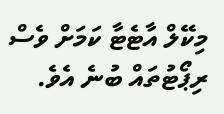މިކޭލް އާޓެޓާ ކަމަށް ވެސް ރިޕޯޓުތައް ބުނެ އެވެ.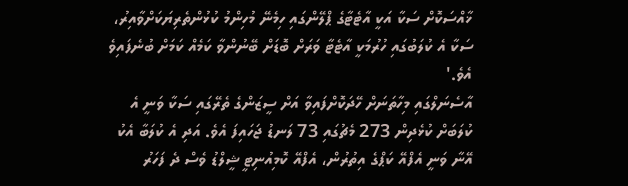ޚާއްސަކޮށް ސަކާ އަކީ އާޓެޓާގެ ޕްލޭންގައި ހިމެނޭ މުހިންމު ކުޅުންތެރިޔަކަށްވާއިރު، ސަކާ އެ ކުލަބުގައި ހުރުމަކީ އާޓެޓާ ވަރަށް ބޮޑަށް ބޭނުންވާ ކަމެއް ކަމަށް ބުނެފައިވެ އެވެ.'
އާސެނަލްގައި މިހާތަނަށް ހޭދަކޮށްފައިވާ އަށް ސީޒަންގެ ތެރޭގައި ސަކާ ވަނީ އެ ކުލަބަށް ކުޅެދިން 273 މެޗުގައި 73 ލަނޑު ޖަހައިފަ އެވެ. އަދި އެ ކުލަބާ އެކު އޭނާ ވަނީ އެފްއޭ ކަޕްގެ އިތުރުން، އެފްއޭ ކޮމިއުނިޓީ ޝީލްޑު ވެސް ދެ ފަހަރު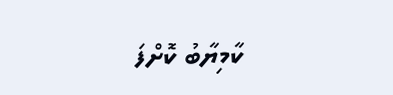ކާމިޔާބު ކޮށްފަ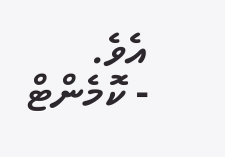އެވެ.
- ކޮމެންޓް